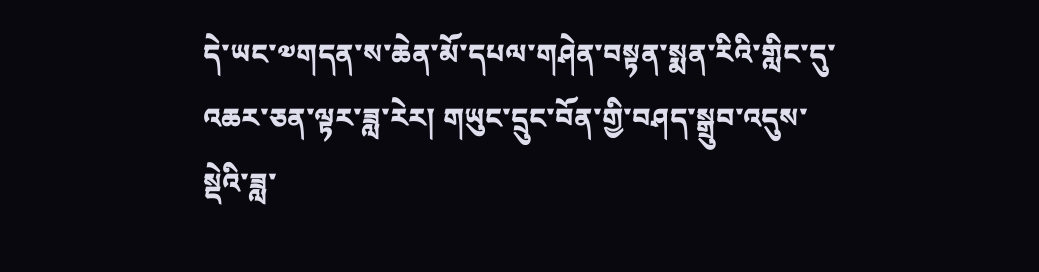དེ་ཡང་༧གདན་ས་ཆེན་མོ་དཔལ་གཤེན་བསྟན་སྨན་རིའི་གླིང་དུ་འཆར་ཅན་ལྟར་ཟླ་རེར། གཡུང་དྲུང་བོན་གྱི་བཤད་སྒྲུབ་འདུས་སྡེའི་ཟླ་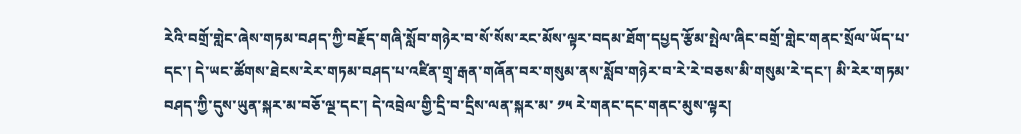རེའི་བགྲོ་གླེང་ཞེས་གཏམ་བཤད་ཀྱི་བརྗོད་གཞི་སློབ་གཉེར་བ་སོ་སོས་རང་མོས་ལྟར་བདམ་ཐོག་དཔྱད་རྩོམ་སྤེལ་ཞིང་བགྲོ་གླེང་གནང་སྲོལ་ཡོད་པ་དང་། དེ་ཡང་ཚོགས་ཐེངས་རེར་གཏམ་བཤད་པ་འཛིན་གྲྭ་རྒན་གཞོན་བར་གསུམ་ནས་སློབ་གཉེར་བ་རེ་རེ་བཅས་མི་གསུམ་རེ་དང་། མི་རེར་གཏམ་བཤད་ཀྱི་དུས་ཡུན་སྐར་མ་བཅོ་ལྔ་དང་། དེ་འབྲེལ་གྱི་དྲི་བ་དྲིས་ལན་སྐར་མ་ ༡༥ རེ་གནང་དང་གནང་མུས་ལྟར།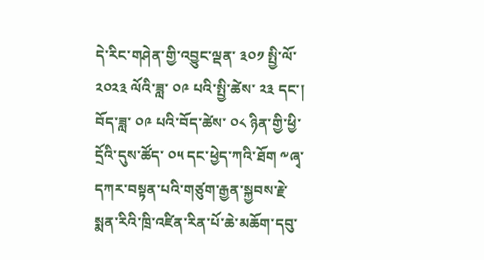དེ་རིང་གཤེན་གྱི་འབྱུང་ལྡན་ ༣༠༡ སྤྱི་ལོ་ ༢༠༢༣ ལོའི་ཟླ་ ༠༩ པའི་སྤྱི་ཚེས་ ༢༣ དང་། བོད་ཟླ་ ༠༩ པའི་བོད་ཚེས་ ༠༨ ཉིན་གྱི་ཕྱི་དྲོའི་དུས་ཚོད་ ༠༥ དང་ཕྱེད་ཀའི་ཐོག ༸ཞྭ་དཀར་བསྟན་པའི་གཙུག་རྒྱན་སྐྱབས་རྗེ་སྨན་རིའི་ཁྲི་འཛིན་རིན་པོ་ཆེ་མཆོག་དབུ་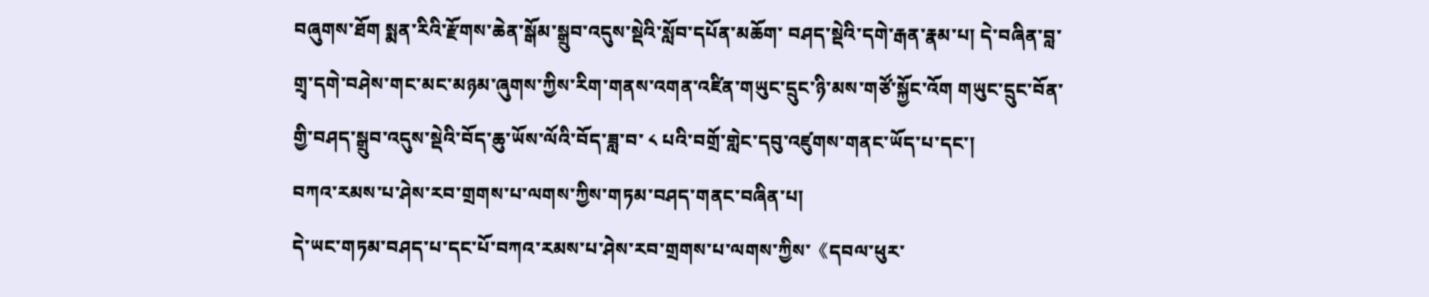བཞུགས་ཐོག སྨན་རིའི་རྫོགས་ཆེན་སྒོམ་སྒྲུབ་འདུས་སྡེའི་སློབ་དཔོན་མཆོག་ བཤད་སྡེའི་དགེ་རྒན་རྣམ་པ། དེ་བཞིན་བླ་གྲྭ་དགེ་བཤེས་གང་མང་མཉམ་ཞུགས་ཀྱིས་རིག་གནས་འགན་འཛིན་གཡུང་དྲུང་ཉི་མས་གཙོ་སྐྱོང་འོག གཡུང་དྲུང་བོན་གྱི་བཤད་སྒྲུབ་འདུས་སྡེའི་བོད་ཆུ་ཡོས་ལོའི་བོད་ཟླ་བ་ ༨ པའི་བགྲོ་གླེང་དབུ་འཛུགས་གནང་ཡོད་པ་དང་།
བཀའ་རམས་པ་ཤེས་རབ་གྲགས་པ་ལགས་ཀྱིས་གཏམ་བཤད་གནང་བཞིན་པ།
དེ་ཡང་གཏམ་བཤད་པ་དང་པོ་བཀའ་རམས་པ་ཤེས་རབ་གྲགས་པ་ལགས་ཀྱིས་《དབལ་ཕུར་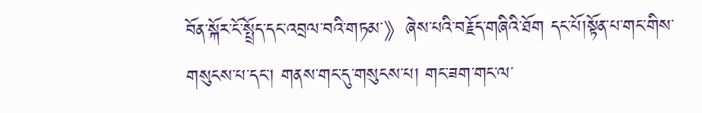བོན་སྐོར་ངོ་སྤྲོད་དང་འབྲལ་བའི་གཏམ་》ཞེས་པའི་བརྗོད་གཞིའི་ཐོག དང་པོ།སྟོན་པ་གང་གིས་གསུངས་པ་དང་། གནས་གང་དུ་གསུངས་པ། གང་ཟག་གང་ལ་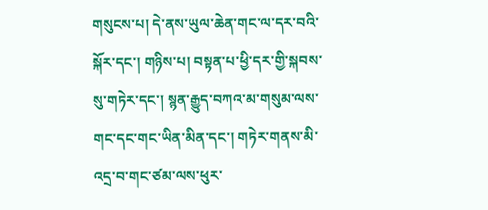གསུངས་པ། དེ་ནས་ཡུལ་ཆེན་གང་ལ་དར་བའི་སྐོར་དང་། གཉིས་པ། བསྟན་པ་ཕྱི་དར་གྱི་སྐབས་སུ་གཏེར་དང་། སྙན་རྒྱུད་བཀའ་མ་གསུམ་ལས་གང་དང་གང་ཡིན་མིན་དང་། གཏེར་གནས་མི་འདྲ་བ་གང་ཙམ་ལས་ཕུར་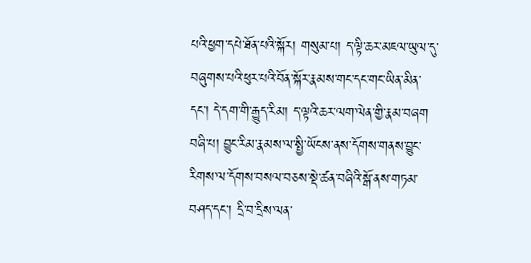པའི་ཕྱག་དཔེ་ཐོན་པའི་སྐོར། གསུམ་པ། ད་ལྟི་ཆར་མཇལ་ཡུལ་དུ་བཞུགས་པའི་ཕུར་པའི་བོན་སྐོར་རྣམས་གང་དང་གང་ཡིན་མིན་དང་། དེ་དག་གི་རྒྱུད་རིམ། ད་ལྟའི་ཆར་ལག་ལེན་གྱི་རྣམ་བཞག བཞི་པ། བྱུང་རིམ་རྣམས་ལ་སྤྱི་ཡོངས་ནས་དོགས་གནས་བྱུང་རིགས་ལ་དོགས་བསལ་བཅས་སྡེ་ཚན་བཞིའི་སྒོ་ནས་གཏམ་བཤད་དང་། དྲི་བ་དྲིས་ལན་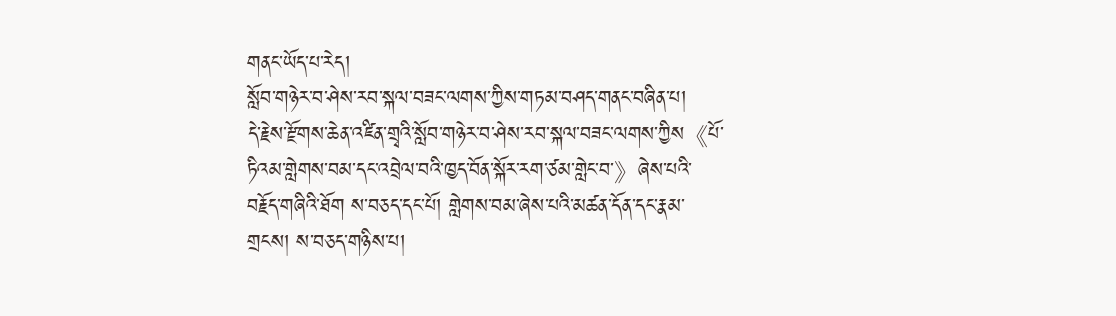གནང་ཡོད་པ་རེད།
སློབ་གཉེར་བ་ཤེས་རབ་སྐལ་བཟང་ལགས་ཀྱིས་གཏམ་བཤད་གནང་བཞིན་པ།
དེ་རྗེས་རྫོགས་ཆེན་འཛིན་གྲྭའི་སློབ་གཉེར་བ་ཤེས་རབ་སྐལ་བཟང་ལགས་ཀྱིས《པོ་ཏིའམ་གླེགས་བམ་དང་འབྲེལ་བའི་ཁྱད་བོན་སྐོར་རག་ཙམ་གླེང་བ་》ཞེས་པའི་བརྗོད་གཞིའི་ཐོག ས་བཅད་དང་པོ། གླེགས་བམ་ཞེས་པའི་མཚན་དོན་དང་རྣམ་གྲངས། ས་བཅད་གཉིས་པ།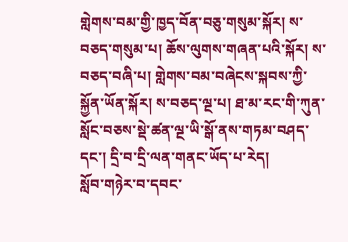གླེགས་བམ་གྱི་ཁྱད་བོན་བཅུ་གསུམ་སྐོར། ས་བཅད་གསུམ་པ། ཆོས་ལུགས་གཞན་པའི་སྐོར། ས་བཅད་བཞི་པ། གླེགས་བམ་བཞེངས་སྐབས་ཀྱི་སྐྱོན་ཡོན་སྐོར། ས་བཅད་ལྔ་པ། ཐ་མ་རང་གི་ཀུན་སློང་བཅས་སྡེ་ཚན་ལྔ་ཡི་སྒོ་ནས་གཏམ་བཤད་དང་། དྲི་བ་དྲི་ལན་གནང་ཡོད་པ་རེད།
སློབ་གཉེར་བ་དབང་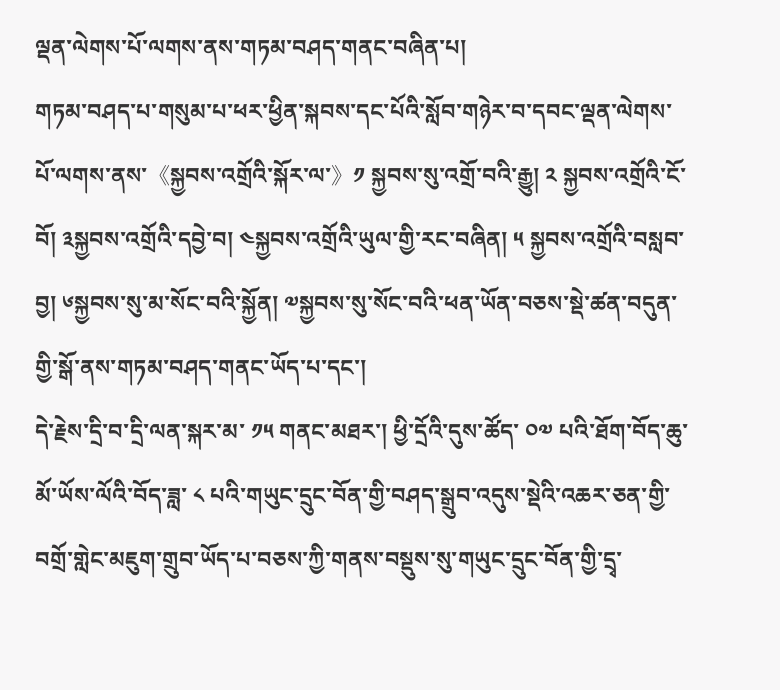ལྡན་ལེགས་པོ་ལགས་ནས་གཏམ་བཤད་གནང་བཞིན་པ།
གཏམ་བཤད་པ་གསུམ་པ་ཕར་ཕྱིན་སྐབས་དང་པོའི་སློབ་གཉེར་བ་དབང་ལྡན་ལེགས་པོ་ལགས་ནས་《སྐྱབས་འགྲོའི་སྐོར་ལ་》༡ སྐྱབས་སུ་འགྲོ་བའི་རྒྱུ། ༢ སྐྱབས་འགྲོའི་ངོ་བོ། ༣སྐྱབས་འགྲོའི་དབྱེ་བ། ༤སྐྱབས་འགྲོའི་ཡུལ་གྱི་རང་བཞིན། ༥ སྐྱབས་འགྲོའི་བསླབ་བྱ། ༦སྐྱབས་སུ་མ་སོང་བའི་སྐྱོན། ༧སྐྱབས་སུ་སོང་བའི་ཕན་ཡོན་བཅས་སྡེ་ཚན་བདུན་གྱི་སྒོ་ནས་གཏམ་བཤད་གནང་ཡོད་པ་དང་།
དེ་རྗེས་དྲི་བ་དྲི་ལན་སྐར་མ་ ༡༥ གནང་མཐར་། ཕྱི་དྲོའི་དུས་ཚོད་ ༠༧ པའི་ཐོག་བོད་ཆུ་མོ་ཡོས་ལོའི་བོད་ཟླ་ ༨ པའི་གཡུང་དྲུང་བོན་གྱི་བཤད་སྒྲུབ་འདུས་སྡེའི་འཆར་ཅན་གྱི་བགྲོ་གླེང་མཇུག་གྲུབ་ཡོད་པ་བཅས་ཀྱི་གནས་བསྡུས་སུ་གཡུང་དྲུང་བོན་གྱི་དྲྭ་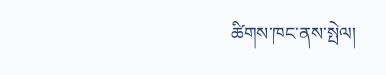ཚིགས་ཁང་ནས་སྤེལ།